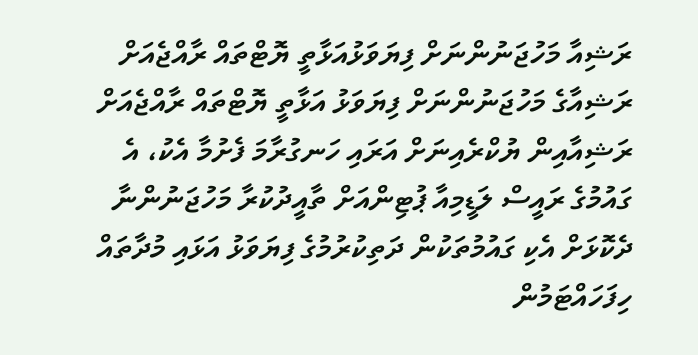ރަޝިއާ މަހުޖަނުންނަށް ފިޔަވަޅުއަޅާތީ ޔޮޓްތައް ރާއްޖެއަށް
ރަޝިއާގެ މަހުޖަނުންނަށް ފިޔަވަޅު އަޅާތީ ޔޮޓްތައް ރާއްޖެއަށް
ރަޝިއާއިން ޔުކްރެއިނަށް އަރައި ހަނގުރާމަ ފެށުމާ އެކު، އެ ގައުމުގެ ރައީސް ލަޑީމިއާ ޕުޓިންއަށް ތާއީދުކުރާ މަހުޖަނުންނާ ދެކޮޅަށް އެކި ގައުމުތަކުން ދަތިކުރުމުގެ ފިޔަވަޅު އަޅައި މުދާތައް ހިފަހައްޓަމުން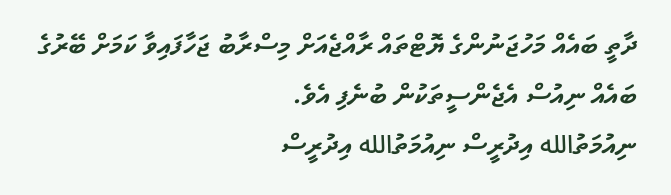ދާތީ ބައެއް މަހުޖަނުންގެ ޔޮޓްތައް ރާއްޖެއަށް މިސްރާބު ޖަހާފައިވާ ކަމަށް ބޭރުގެ ބައެއް ނިއުސް އެޖެންސީތަކުން ބުނެފި އެވެ.
ނިއުމަތުالله އިދުރީސް ނިއުމަތުالله އިދުރީސް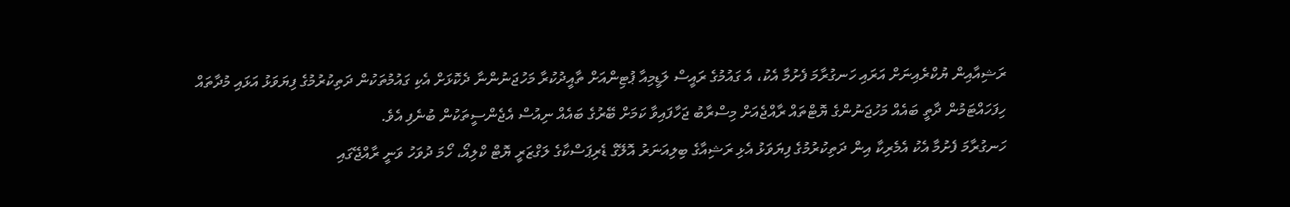ރަޝިއާއިން ޔުކްރެއިނަށް އަރައި ހަނގުރާމަ ފެށުމާ އެކު، އެ ގައުމުގެ ރައީސް ލަޑީމިއާ ޕުޓިންއަށް ތާއީދުކުރާ މަހުޖަނުންނާ ދެކޮޅަށް އެކި ގައުމުތަކުން ދަތިކުރުމުގެ ފިޔަވަޅު އަޅައި މުދާތައް ހިފަހައްޓަމުން ދާތީ ބައެއް މަހުޖަނުންގެ ޔޮޓްތައް ރާއްޖެއަށް މިސްރާބު ޖަހާފައިވާ ކަމަށް ބޭރުގެ ބައެއް ނިއުސް އެޖެންސީތަކުން ބުނެފި އެވެ.
ހަނގުރާމަ ފެށުމާ އެކު އެމެރިކާ އިން ދަތިކުރުމުގެ ފިޔަވަޅު އެޅި ރަޝިއާގެ ބިލިއަނަރު އޮލޭގް ޑެރިޕަސްކާގެ ލަގްޒަރީ ޔޮޓް ކްލިއޯ، ހޯމަ ދުވަހު ވަނީ ރާއްޖޭގައި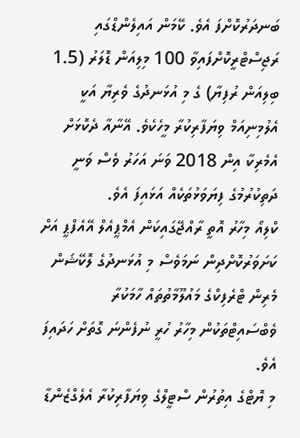ބަނދަރުކޮށްފަ އެވެ. ކޭމަން އައިލެންޑްގައި ރަޖިސްޓްރީކޮށްފައިވާ 100 މިލިއަން ޑޮލަރު (1.5 ބިލިއަން ރުފިޔާ) ގެ މި އުޅަނދުގެ ވެރިޔާ އަކީ އެލުމިނިއަމް ވިޔަފާރިކުރާ މީހެކެވެ. އޭނާއާ ދެކޮޅަށް އެމެރިކާ އިން 2018 ވަނަ އަހަރު ވެސް ވަނީ ދަތިކުރުމުގެ ފިޔަވަޅުތަކެއް އަޅައިފަ އެވެ.
ކްލިއޯ މިހާރު އޮތީ ރާއްޖޭގައިކަން އެމްޕީއެލް އޭއެފްޕީ އަށް ކަށަވަރުކޮށްދިން ނަމަވެސް މި އުޅަނދުގެ ލޮކޭޝަން މެރިން ޓްރެފިކްގެ މައުލޫމާތުތައް ހާމަކުރާ ވެބްސައިޓްތަކުން މިހާރު ހުރީ ނުފެންނަ ގޮތަށް ހަދައިފަ އެވެ.
މި ޔޮޓްގެ އިތުރުން ސްޓީލްގެ ވިޔަފާރިކުރާ އެލެގްޒެންޑާ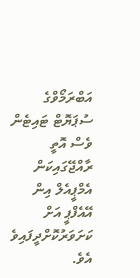އަބްރަމޯވްގެ ސުޕަޔޮޓް ޓައިޓެން ވެސް އޮތީ ރާއްޖޭގައިކަން އެމްޕީއެލް އިން އޭއެފްޕީ އަށް ކަށަވަރުކޮށްދީފައިވެ އެވެ.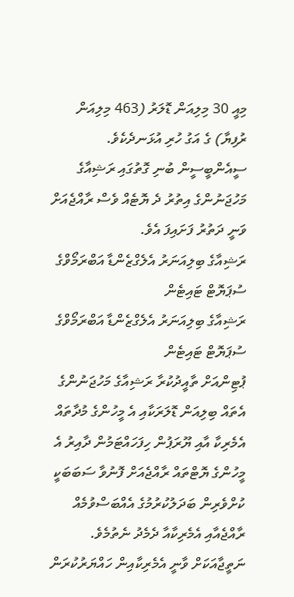މިއީ 30 މިލިއަން ޑޮލަރު (463 މިލިއަން ރުފިޔާ) ގެ އަގު ހުރި އުޅަނދެކެވެ.
ސީއެންބީސީން ބުނި ގޮތުގައި ރަޝިއާގެ މަހުޖަނުންގެ އިތުރު ދެ ޔޮޓެއް ވެސް ރާއްޖެއަށް ވަނީ ދަތުރު ފަށައިފަ އެވެ.
ރަޝިއާގެ ބިލިއަނަރު އެލެގްޒެންޑާ އަބްރަމޯވްގެ ސުޕަޔޮޓް ޓައިޓެން
ރަޝިއާގެ ބިލިއަނަރު އެލެގްޒެންޑާ އަބްރަމޯވްގެ ސުޕަޔޮޓް ޓައިޓެން
ޕުޓިންއަށް ތާއީދުކުރާ ރަޝިއާގެ މަހުޖަނުންގެ އެތައް ބިލިއަން ޑޮލަރަކާއި އެ މީހުންގެ މުދާތައް އެމެރިކާ އާއި ޔޫރަޕުން ހިފަހައްޓަމުން ދާއިރު އެ މީހުންގެ ޔޮޓްތައް ރާއްޖެއަށް ފޮނުވާ ސަބަބަކީ ކުށްވެރިން ބަދަލުކުރުމުގެ އެއްބަސްވުމެއް ރާއްޖެއާއި އެމެރިކާއާ ދެމެދު ނެތުމެވެ. ނަތީޖާއަކަށް ވާނީ އެމެރިކާއިން ހައްޔަރުކުރަން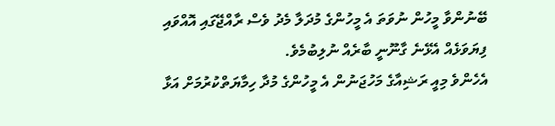ބޭނުންވާ މީހުން ނުވަތަ އެ މީހުންގެ މުދަލާ މެދު ވެސް ރާއްޖޭގައި އޮއްވައި ފިޔަވަޅެއް އެޅޭނެ ގާނޫނީ ބާރެއް ނުލިބުމެވެ.
އެހެންވެ މިއީ ރަޝިއާގެ މަހުޖަނުން އެ މީހުންގެ މުދާ ހިމާޔަތްކުރުމަށް އަޅާ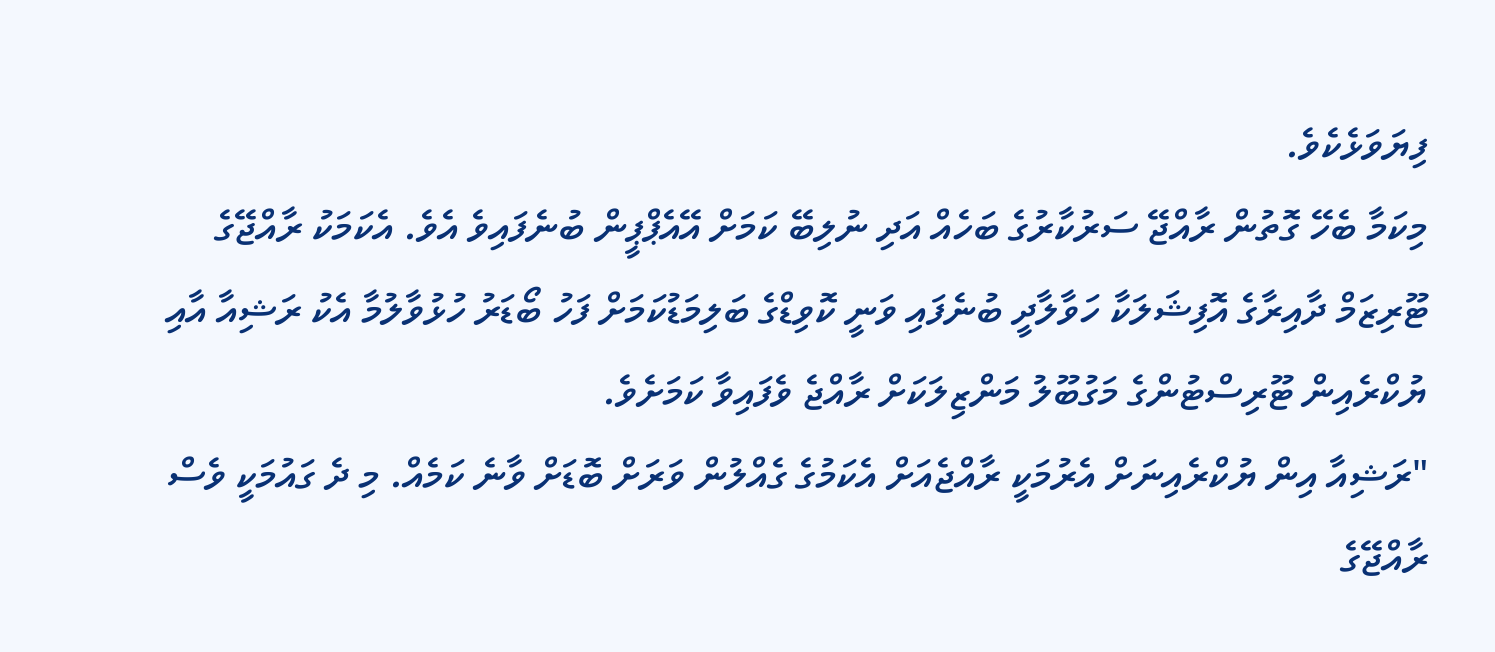ފިޔަވަޅެކެވެ.
މިކަމާ ބެހޭ ގޮތުން ރާއްޖޭ ސަރުކާރުގެ ބަހެއް އަދި ނުލިބޭ ކަމަށް އޭއެޕްޕީން ބުނެފައިވެ އެވެ. އެކަމަކު ރާއްޖޭގެ ޓޫރިޒަމް ދާއިރާގެ އޮފިޝަލަކާ ހަވާލާދީ ބުނެފައި ވަނީ ކޮވިޑްގެ ބަލިމަޑުކަމަށް ފަހު ބޯޑަރު ހުޅުވާލުމާ އެކު ރަޝިއާ އާއި ޔުކްރެއިން ޓޫރިސްޓުންގެ މަގުބޫލު މަންޒިލަކަށް ރާއްޖެ ވެފައިވާ ކަމަށެވެ.
"ރަޝިއާ އިން ޔުކްރެއިނަށް އެރުމަކީ ރާއްޖެއަށް އެކަމުގެ ގެއްލުން ވަރަށް ބޮޑަށް ވާނެ ކަމެއް. މި ދެ ގައުމަކީ ވެސް ރާއްޖޭގެ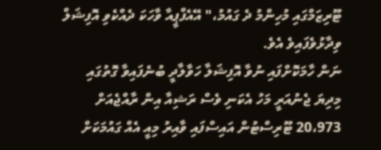ޓޫރިޒަމްގައި މުހިންމު ދެ ގައުމު،" އޭއެފްޕީއާ ވާހަކަ ދެއްކެވި އޮފިޝަލް ވިދާޅުވެފައިވެ އެވެ.
ނަން ހާމަކޮށްފައި ނުވާ އޮފިޝަލާ ހަވާލާދީ ބުނެފައިވާ ގޮތުގައި މިދިޔަ ޖެނުއަރީ މަހު އެކަނި ވެސް ރަޝިއާ އިން ރާއްޖެއަށް 20،973 ޓޫރިސްޓުން އައިސްފައި ވާއިރު މިއީ އެއް ގައުމަކަށް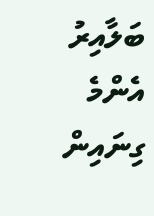ބަލާއިރު އެންމެ ގިނައިން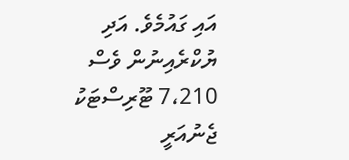އައި ގައުމެވެ. އަދި ޔުކްރެއިނުން ވެސް 7،210 ޓޫރިސްޓަކު ޖެނުއަރީ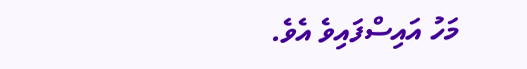މަހު އައިސްފައިވެ އެވެ.